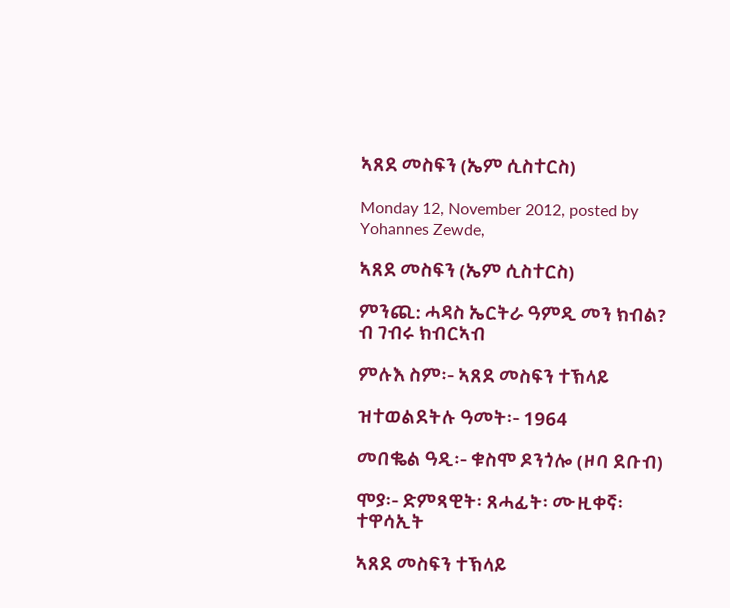ኣጸደ መስፍን (ኤም ሲስተርስ)

Monday 12, November 2012, posted by Yohannes Zewde,

ኣጸደ መስፍን (ኤም ሲስተርስ)

ምንጪ: ሓዳስ ኤርትራ ዓምዲ መን ክብል? ብ ገብሩ ክብርኣብ

ምሉእ ስም፡- ኣጸደ መስፍን ተኽላይ

ዝተወልደትሉ ዓመት፡- 1964

መበቈል ዓዲ፡- ቁስሞ ዶንጎሎ (ዞባ ደቡብ)

ሞያ፡- ድምጻዊት፡ ጸሓፊት፡ ሙዚቀኛ፡ ተዋሳኢት

ኣጸደ መስፍን ተኽላይ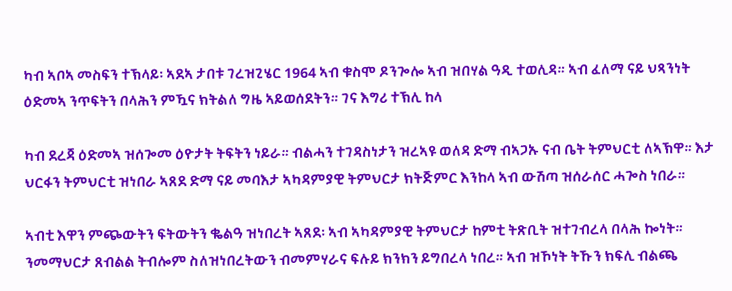ካብ ኣቦኣ መስፍን ተኽላይ፡ ኣደኣ ታበቱ ገረዝጊሄር 1964 ኣብ ቁስሞ ዶንጐሎ ኣብ ዝበሃል ዓዲ ተወሊዳ። ኣብ ፈለማ ናይ ህጻንነት ዕድመኣ ንጥፍትን በላሕን ምዃና ክትልለ ግዜ ኣይወሰደትን። ገና እግሪ ተኽሊ ከላ

ካብ ደረጃ ዕድመኣ ዝሰጐመ ዕዮታት ትፍትን ነይራ። ብልሓን ተገዳስነታን ዝረኣዩ ወለዳ ድማ ብኣጋኡ ናብ ቤት ትምህርቲ ለኣኽዋ። እታ ህርፋን ትምህርቲ ዝነበራ ኣጸደ ድማ ናይ መባእታ ኣካዳምያዊ ትምህርታ ክትጅምር እንከላ ኣብ ውሽጣ ዝሰራሰር ሓጐስ ነበራ።

ኣብቲ እዋን ምጭውትን ፍትውትን ቈልዓ ዝነበረት ኣጸደ፡ ኣብ ኣካዳምያዊ ትምህርታ ከምቲ ትጽቢት ዝተገብረላ በላሕ ኰነት። ንመማህርታ ጸብልል ትብሎም ስለዝነበረትውን ብመምሃራና ፍሉይ ክንክን ይግበረላ ነበረ። ኣብ ዝኾነት ትኹን ክፍሊ ብልጫ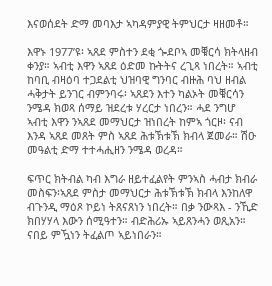እናወሰደት ድማ መባእታ ኣካዳምያዊ ትምህርታ ዛዘመቶ።

እዋኑ 1977’ዩ፡ ኣጸደ ምስተን ደቂ ጐደቦኣ መቑርሳ ክትላዘብ ቀንያ። ኣብቲ እዋን ኣጸደ ዕድመ ኩትትና ረጊጻ ነበረት። ኣብቲ ከባቢ ብዛዕባ ተጋደልቲ ህዝባዊ ግንባር ብዙሕ ባህ ዘብል ሓቅታት ይንገር ብምንባሩ፡ ኣጸደን እተን ካልኦት መቑርሳን ንሜዳ ክወጻ ሰማይ ዝደረቱ ሃረርታ ነበረን። ሓደ ንግሆ ኣብቲ እዋን ንኣጸደ መማህርታ ዝነበረት ከምኣ ጎርዞ፡ ናብ እንዳ ኣጸደ መጸት ምስ ኣጸደ ሕቱኽቱኽ ክብላ ጀመራ። ሽዑ መዓልቲ ድማ ተተሓሒዘን ንሜዳ ወረዳ።

ፍጥር ክትብል ካብ እግራ ዘይተፈልየት ምንኣስ ሓብታ ክብራ መስፍን፡ኣጸደ ምስታ መማህርታ ሕቱኽቱኽ ክብላ እንከለዋ ብጉንዲ ማዕጾ ኮይነ ትጸናጸነን ነበረት። በቃ ንውጻእ - ንኺድ ክበሃሃላ እውን ሰሚዓተን። ብድሕሪኡ ኣይጸንሓን ወጺአን። ናበይ ምዃነን ትፈልጦ ኣይነበራን።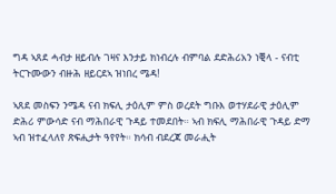ግዳ ኣጸደ ሓብታ ዘይብሉ ገዛና እንታይ ክነብረሉ ብምባል ደድሕሪአን ነቒላ - ናብቲ ትርጉሙውን ብዙሕ ዘይርደኣ ዝነበረ ሜዳ!

ኣጸደ መስፍን ንሜዳ ናብ ክፍሊ ታዕሊም ምስ ወረደት ግቡእ ወተሃደራዊ ታዕሊም ድሕሪ ምውሳድ ናብ ማሕበራዊ ጉዳይ ተመደበት። ኣብ ክፍሊ ማሕበራዊ ጉዳይ ድማ ኣብ ዝተፈላለየ ጽፍሒታት ዓየየት። ክሳብ ብደረጃ መራሒት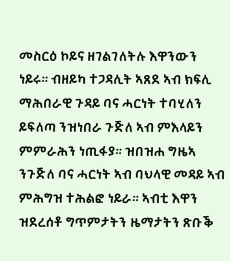መስርዕ ኮይና ዘገልገለትሉ እዋንውን ነይሩ። ብዘይካ ተጋዳሊት ኣጸደ ኣብ ክፍሊ ማሕበራዊ ጉዳይ ባና ሓርነት ተባሂለን ይፍለጣ ንዝነበራ ጉጅለ ኣብ ምእላይን ምምራሕን ነጢፋያ። ዝበዝሐ ግዜኣ ንጉጅለ ባና ሓርነት ኣብ ባህላዊ መዳይ ኣብ ምሕግዝ ተሕልፎ ነይራ። ኣብቲ እዋን ዝደረሰቶ ግጥምታትን ዜማታትን ጽቡቕ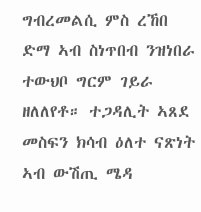ግብረመልሲ ምስ ረኸበ ድማ ኣብ ስነጥበብ ንዝነበራ ተውህቦ ግርም ገይራ ዘለለየቶ። ተጋዳሊት ኣጸደ መስፍን ክሳብ ዕለተ ናጽነት ኣብ ውሽጢ ሜዳ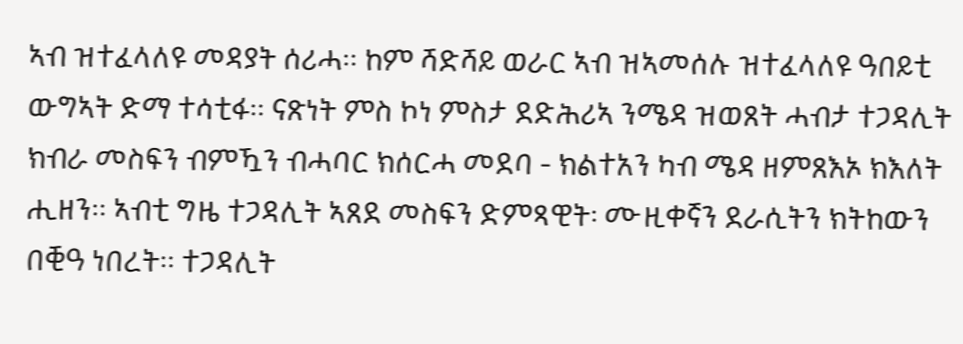ኣብ ዝተፈላለዩ መዳያት ሰሪሓ። ከም ሻድሻይ ወራር ኣብ ዝኣመሰሉ ዝተፈላለዩ ዓበይቲ ውግኣት ድማ ተሳቲፋ። ናጽነት ምስ ኮነ ምስታ ደድሕሪኣ ንሜዳ ዝወጸት ሓብታ ተጋዳሊት ክብራ መስፍን ብምዃን ብሓባር ክሰርሓ መደባ - ክልተአን ካብ ሜዳ ዘምጸእኦ ክእለት ሒዘን። ኣብቲ ግዜ ተጋዳሊት ኣጸደ መስፍን ድምጻዊት፡ ሙዚቀኛን ደራሲትን ክትከውን በቒዓ ነበረት። ተጋዳሊት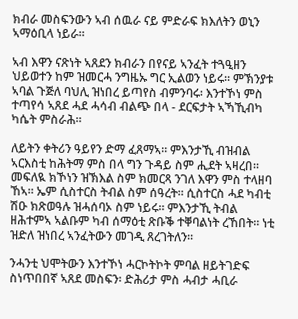ክብራ መስፍንውን ኣብ ሰዉራ ናይ ምድራፍ ክእለትን ወኒን ኣማዕቢላ ነይራ።

ኣብ እዋን ናጽነት ኣጸደን ክብራን በየናይ ኣንፈት ተጓዒዘን ህይወተን ከም ዝመርሓ ንግዜኡ ግር ኢልወን ነይሩ። ምኽንያቱ ኣባል ጉጅለ ባህሊ ዝነበረ ይጣየስ ብምንባሩ፡ እንተኾነ ምስ ተጣየሳ ኣጸደ ሓደ ሓሳብ ብልጭ በላ - ደርፍታት ኣኻኺብካ ካሴት ምስራሕ።

ለይትን ቀትሪን ዓይየን ድማ ፈጸማኣ። ምእንታኺ ብዝብል ኣርእስቲ ከሕትማ ምስ በላ ግን ጉዳይ ስም ሒደት ኣዛረበ። መፍለዪ ክኾነን ዝኽእል ስም ክመርጻ ንገለ እዋን ምስ ተላዘባ ኸኣ። ኤም ሲስተርስ ትብል ስም ሰዓረት። ሲስተርስ ሓደ ካብቲ ሽዑ ክጽወዓሉ ዝሓሰባኦ ስም ነይሩ። ምእንታኺ ትብል ዘሕተምኣ ኣልቡም ካብ ሰማዕቲ ጽቡቕ ተቐባልነት ረኸበት። ነቲ ዝድለ ዝነበረ ኣንፈትውን መገዲ ጸረገትለን።

ንሓንቲ ህሞትውን እንተኾነ ሓርኮትኮት ምባል ዘይትገድፍ ስነጥበበኛ ኣጸደ መስፍን፡ ድሕሪታ ምስ ሓብታ ሓቢራ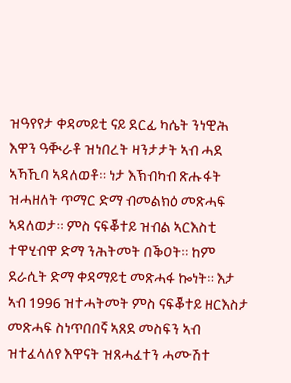ዝዓየየታ ቀዳመይቲ ናይ ደርፊ ካሴት ንነዊሕ እዋን ዓቚራቶ ዝነበረት ዛንታታት ኣብ ሓደ ኣኻኺባ ኣዳለወቶ። ነታ እኽብካብ ጽሑፋት ዝሓዘለት ጥማር ድማ ብመልክዕ መጽሓፍ ኣዳለወታ። ምስ ናፍቖተይ ዝብል ኣርእስቲ ተዋሂብዋ ድማ ንሕትመት በቕዐት። ከም ደራሲት ድማ ቀዳማይቲ መጽሓፋ ኰነት። እታ ኣብ 1996 ዝተሓትመት ምስ ናፍቖተይ ዘርእስታ መጽሓፍ ስነጥበበኛ ኣጸደ መስፍን ኣብ ዝተፈላለየ እዋናት ዝጸሓፈተን ሓሙሽተ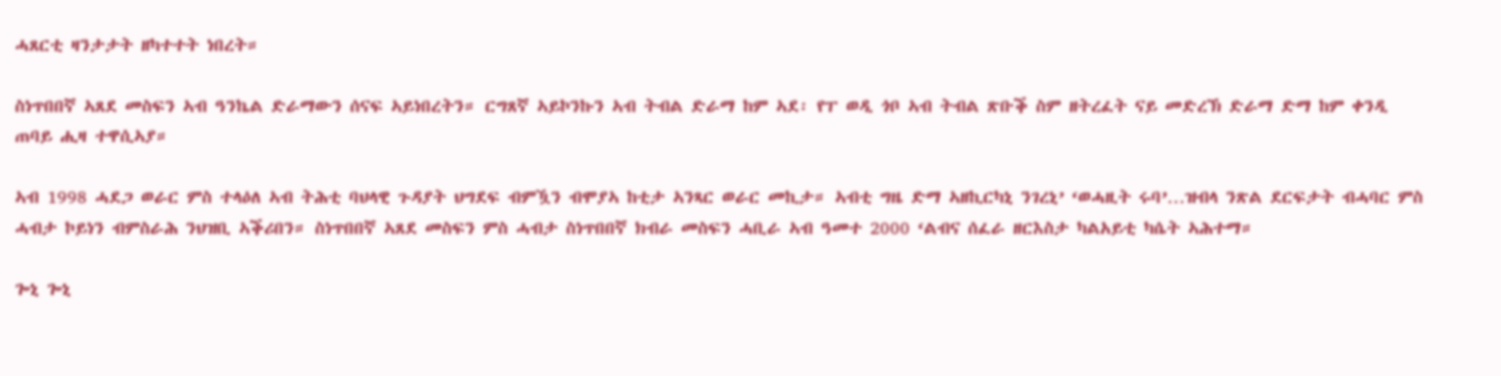ሓጸርቲ ዛንታታት ዘካተተት ነበረት።

ስነጥበበኛ ኣጸደ መስፍን ኣብ ዓንኬል ድራማውን ሰናፍ ኣይነበረትን። ርግጸኛ ኣይኮንኩን ኣብ ትብል ድራማ ከም ኣደ፡ የፐ ወዲ ጎቦ ኣብ ትብል ጽቡቕ ስም ዘትረፈት ናይ መድረኽ ድራማ ድማ ከም ቀንዲ ጠባይ ሒዛ ተዋሲኣያ።

ኣብ 1998 ሓደጋ ወራር ምስ ተላዕለ ኣብ ትሕቲ ባህላዊ ጉዳያት ህግደፍ ብምዃን ብሞያኣ ከቲታ ኣንጻር ወራር መኪታ። ኣብቲ ግዜ ድማ ኣዘኪርካኒ ንገረኒ’ ‘ወሓዚት ሩባ’…ዝብላ ንጽል ደርፍታት ብሓባር ምስ ሓብታ ኮይነን ብምስራሕ ንህዝቢ ኣቕሪበን። ስነጥበበኛ ኣጸደ መስፍን ምስ ሓብታ ስነጥበበኛ ክብራ መስፍን ሓቢራ ኣብ ዓመተ 2000 ‘ልብና ሰፈራ ዘርእስታ ካልአይቲ ካሴት ኣሕተማ።

ጐኒ ጐኒ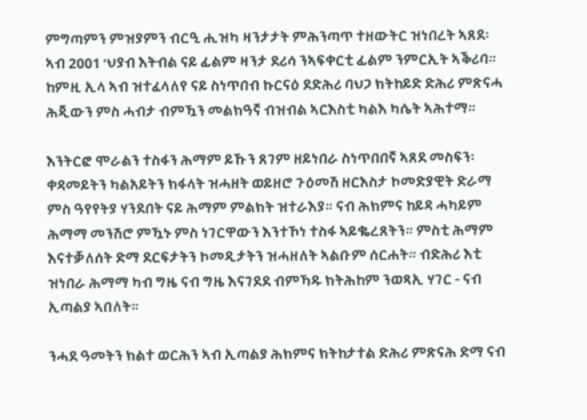ምግጣምን ምዝያምን ብርዒ ሒዝካ ዛንታታት ምሕንጣጥ ተዘውትር ዝነበረት ኣጸደ፡ ኣብ 2001 ‘ህያብ እትብል ናይ ፊልም ዛንታ ደሪሳ ንኣፍቀርቲ ፊልም ንምርኢት ኣቕሪባ። ከምዚ ኢላ ኣብ ዝተፈላለየ ናይ ስነጥበብ ኩርናዕ ደድሕሪ ባህጋ ክትከይድ ድሕሪ ምጽናሓ ሕጂውን ምስ ሓብታ ብምዃን መልክዓኛ ብዝብል ኣርእስቲ ካልእ ካሴት ኣሕተማ።

እንትርፎ ሞራልን ተስፋን ሕማም ይኹን ጸገም ዘይነበራ ስነጥበበኛ ኣጸደ መስፍን፡ ቀዳመይትን ካልአይትን ክፋላት ዝሓዘት ወይዘሮ ጉዕመሽ ዘርእስታ ኮመድያዊት ድራማ ምስ ዓየየትያ ሃንደበት ናይ ሕማም ምልክት ዝተራእያ። ናብ ሕክምና ከይዳ ሓካይም ሕማማ መንሽሮ ምዃኑ ምስ ነገርዋውን እንተኾነ ተስፋ ኣይቈረጸትን። ምስቲ ሕማም እናተቓለሰት ድማ ደርፍታትን ኮመዲታትን ዝሓዘለት ኣልቡም ሰርሐት። ብድሕሪ እቲ ዝነበራ ሕማማ ካብ ግዜ ናብ ግዜ እናገደደ ብምኻዱ ክትሕከም ንወጻኢ ሃገር - ናብ ኢጣልያ ኣበለት።

ንሓደ ዓመትን ክልተ ወርሕን ኣብ ኢጣልያ ሕክምና ክትከታተል ድሕሪ ምጽናሕ ድማ ናብ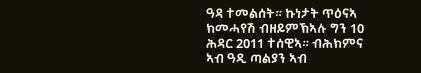ዓዳ ተመልሰት። ኩነታት ጥዕናኣ ክመሓየሽ ብዘይምኽኣሉ ግን 10 ሕዳር 2011 ተሰዊኣ። ብሕክምና ኣብ ዓዲ ጣልያን ኣብ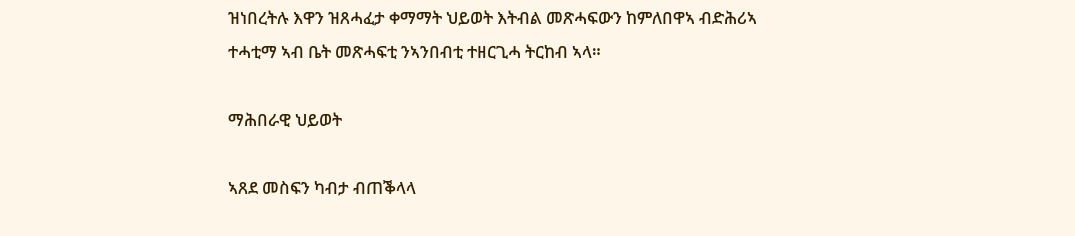ዝነበረትሉ እዋን ዝጸሓፈታ ቀማማት ህይወት እትብል መጽሓፍውን ከምለበዋኣ ብድሕሪኣ ተሓቲማ ኣብ ቤት መጽሓፍቲ ንኣንበብቲ ተዘርጊሓ ትርከብ ኣላ።

ማሕበራዊ ህይወት

ኣጸደ መስፍን ካብታ ብጠቕላላ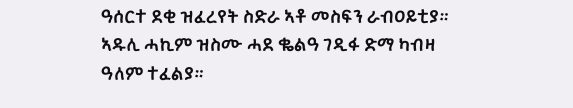ዓሰርተ ደቂ ዝፈረየት ስድራ ኣቶ መስፍን ራብዐይቲያ። ኣዱሊ ሓኪም ዝስሙ ሓደ ቈልዓ ገዲፋ ድማ ካብዛ ዓለም ተፈልያ።